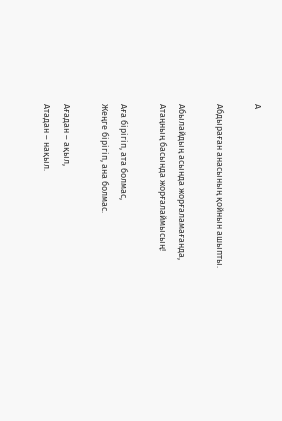А

Абдыраған анасының қойнын ашыпты.

Абылайдың асында жорғаламағанда,
Атаңның басында жорғалаймысың!

Аға бірігіп, ата болмас,
Жеңге бірігіп, ана болмас.

Ағадан – ақыл,
Атадан – нақыл.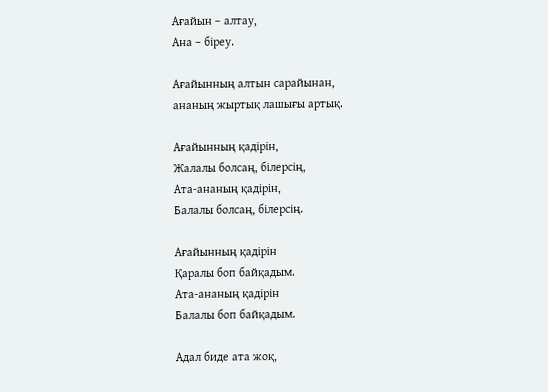Ағайын – алтау,
Ана – біреу.

Ағайынның алтын сарайынан,
ананың жыртық лашығы артық.

Ағайынның қадірін,
Жалалы болсаң, білерсің,
Ата-ананың қадірін,
Балалы болсаң, білерсің.

Ағайынның қадірін
Қаралы боп байқадым.
Ата-ананың қадірін
Балалы боп байқадым.

Адал биде ата жоқ,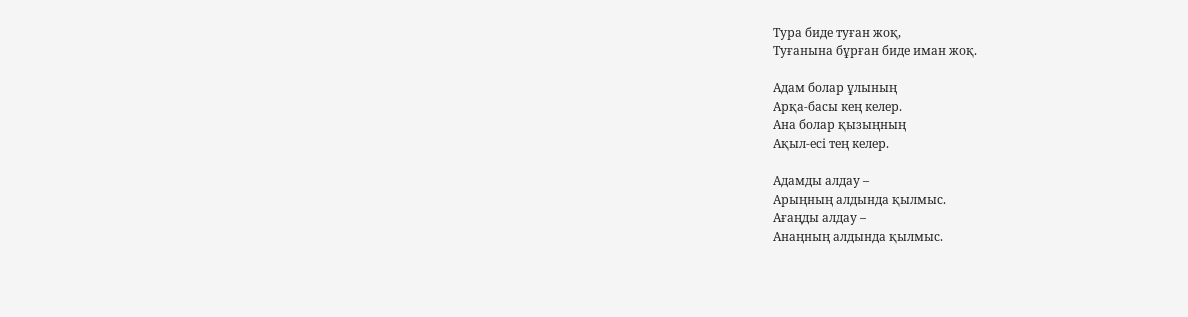Тура биде туған жоқ,
Туғанына бұрған биде иман жоқ.

Адам болар ұлының
Арқа-басы кең келер.
Ана болар қызыңның
Ақыл-есі тең келер.

Адамды алдау –
Арыңның алдында қылмыс.
Ағаңды алдау –
Анаңның алдында қылмыс.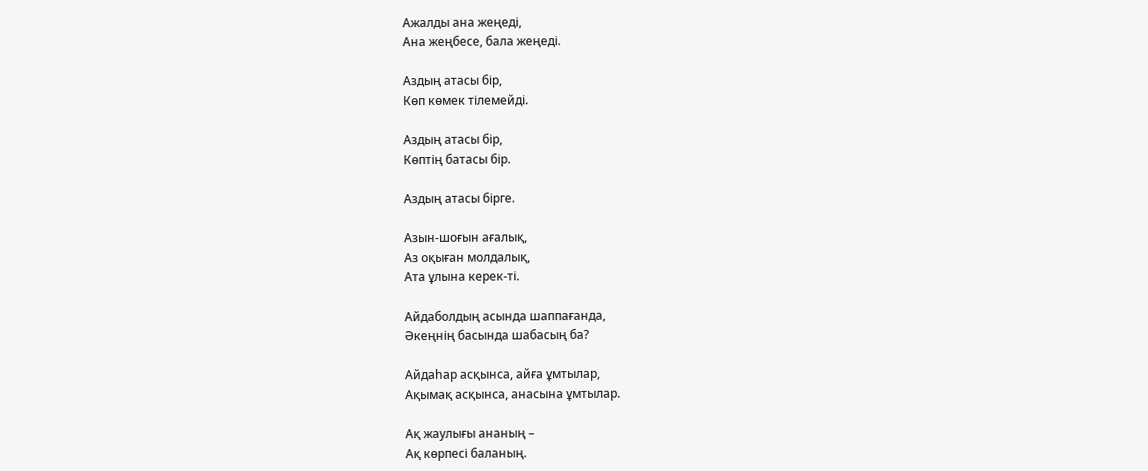Ажалды ана жеңеді,
Ана жеңбесе, бала жеңеді.

Аздың атасы бір,
Көп көмек тілемейді.

Аздың атасы бір,
Көптің батасы бір.

Аздың атасы бірге.

Азын-шоғын ағалық,
Аз оқыған молдалық,
Ата ұлына керек-ті.

Айдаболдың асында шаппағанда,
Әкеңнің басында шабасың ба?

Айдаһар асқынса, айға ұмтылар,
Ақымақ асқынса, анасына ұмтылар.

Ақ жаулығы ананың –
Ақ көрпесі баланың.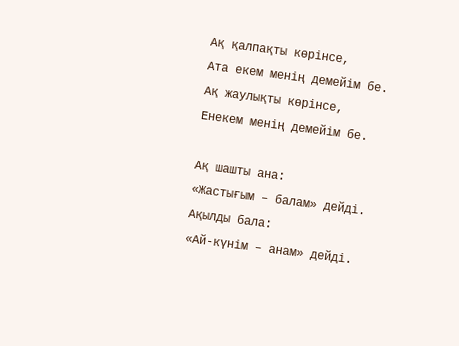Ақ қалпақты көрінсе,
Ата екем менің демейім бе.
Ақ жаулықты көрінсе,
Енекем менің демейім бе.

Ақ шашты ана:
«Жастығым – балам» дейді.
Ақылды бала:
«Ай-күнім – анам» дейді.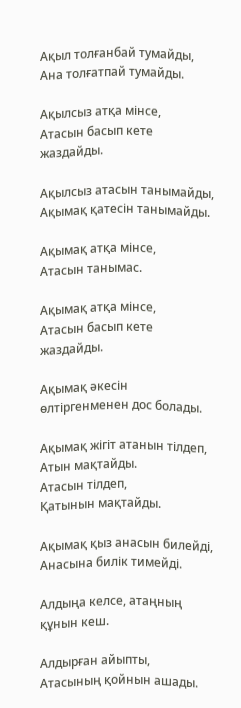Ақыл толғанбай тумайды,
Ана толғатпай тумайды.

Ақылсыз атқа мінсе,
Атасын басып кете жаздайды.

Ақылсыз атасын танымайды,
Ақымақ қатесін танымайды.

Ақымақ атқа мінсе,
Атасын танымас.

Ақымақ атқа мінсе,
Атасын басып кете жаздайды.

Ақымақ әкесін өлтіргенменен дос болады.

Ақымақ жігіт атанын тілдеп,
Атын мақтайды.
Атасын тілдеп,
Қатынын мақтайды.

Ақымақ қыз анасын билейді,
Анасына билік тимейді.

Алдыңа келсе, атаңның құнын кеш.

Алдырған айыпты,
Атасының қойнын ашады.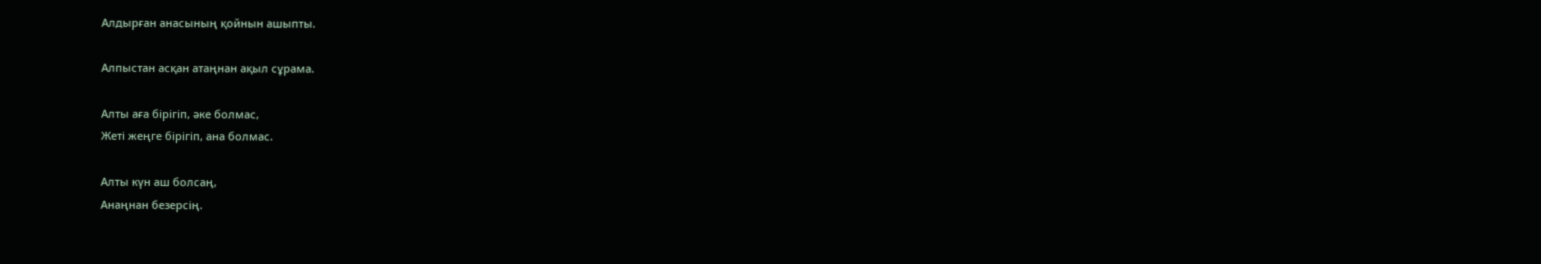Алдырған анасының қойнын ашыпты.

Алпыстан асқан атаңнан ақыл сұрама.

Алты аға бірігіп, әке болмас,
Жеті жеңге бірігіп, ана болмас.

Алты күн аш болсаң,
Анаңнан безерсің.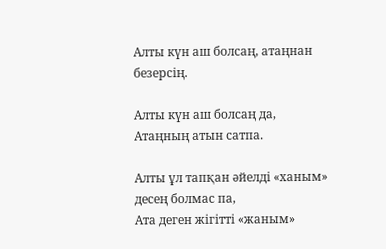Алты күн аш болсаң, атаңнан безерсің.

Алты күн аш болсаң да,
Атаңның атын сатпа.

Алты ұл тапқан әйелді «ханым» десең болмас па,
Ата деген жігітті «жаным»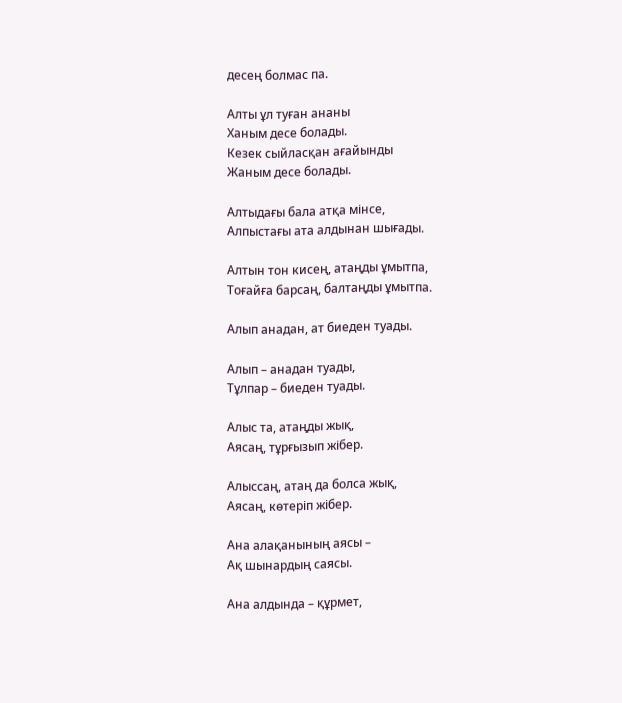десең болмас па.

Алты ұл туған ананы
Ханым десе болады.
Кезек сыйласқан ағайынды
Жаным десе болады.

Алтыдағы бала атқа мінсе,
Алпыстағы ата алдынан шығады.

Алтын тон кисең, атаңды ұмытпа,
Тоғайға барсаң, балтаңды ұмытпа.

Алып анадан, ат биеден туады.

Алып – анадан туады,
Тұлпар – биеден туады.

Алыс та, атаңды жық,
Аясаң, тұрғызып жібер.

Алыссаң, атаң да болса жық,
Аясаң, көтеріп жібер.

Ана алақанының аясы –
Ақ шынардың саясы.

Ана алдында – құрмет,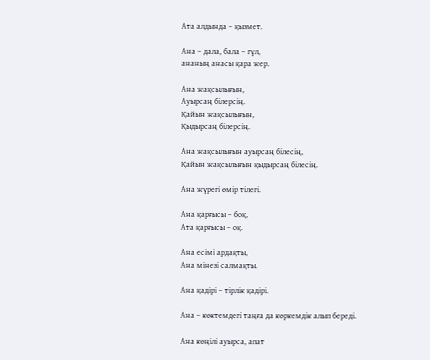Ата алдында – қызмет.

Ана – дала, бала – гүл,
ананың анасы қара жер.

Ана жақсылығын,
Ауырсаң білерсің.
Қайын жақсылығын,
Қыдырсаң білерсің.

Ана жақсылығын ауырсаң білесің,
Қайын жақсылығын қыдырсаң білесің.

Ана жүрегі өмір тілегі.

Ана қарғысы – боқ,
Ата қарғысы – оқ.

Ана есімі ардақты,
Ана мінезі салмақты.

Ана қадірі – тірлік қадірі.

Ана – көктемдегі таңға да көркемдік алып береді.

Ана көңілі ауырса, апат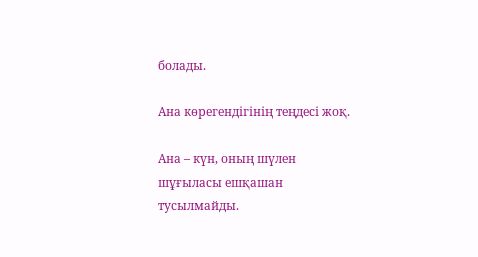болады.

Ана көрегендігінің теңдесі жоқ.

Ана – күн, оның шүлен шұғыласы ешқашан тусылмайды.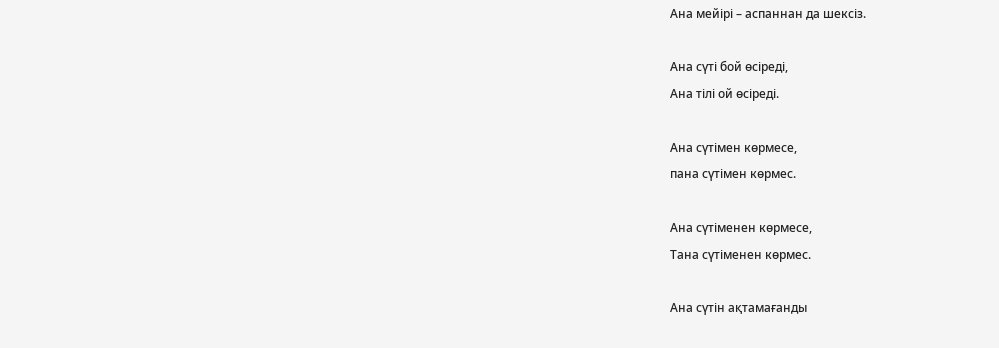Ана мейірі – аспаннан да шексіз.

Ана сүті бой өсіреді,
Ана тілі ой өсіреді.

Ана сүтімен көрмесе,
пана сүтімен көрмес.

Ана сүтіменен көрмесе,
Тана сүтіменен көрмес.

Ана сүтін ақтамағанды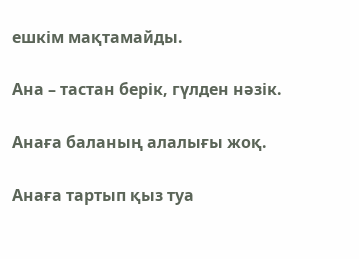ешкім мақтамайды.

Ана – тастан берік, гүлден нәзік.

Анаға баланың алалығы жоқ.

Анаға тартып қыз туа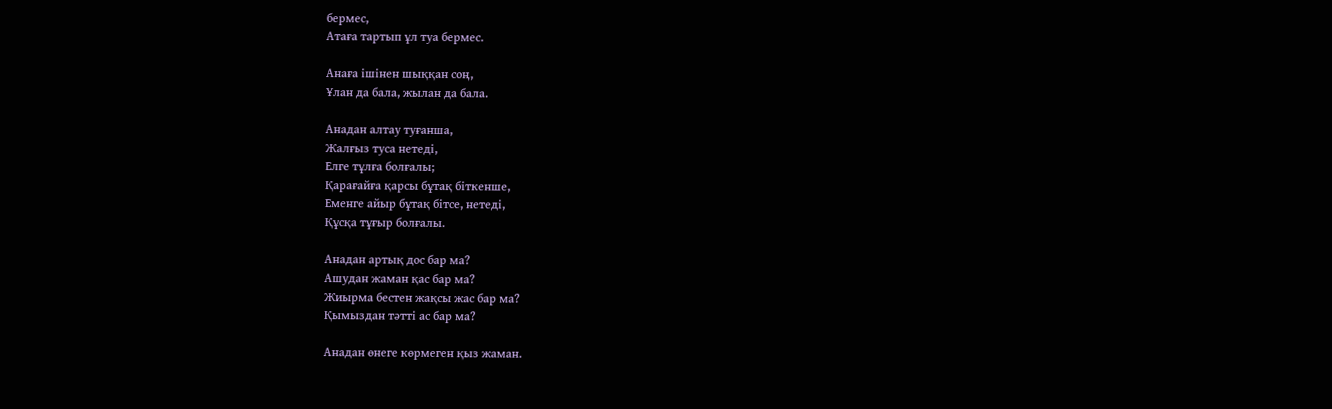бермес,
Атаға тартып ұл туа бермес.

Анаға ішінен шыққан соң,
Ұлан да бала, жылан да бала.

Анадан алтау туғанша,
Жалғыз туса нетеді,
Елге тұлға болғалы;
Қарағайға қарсы бұтақ біткенше,
Еменге айыр бұтақ бітсе, нетеді,
Құсқа тұғыр болғалы.

Анадан артық дос бар ма?
Ашудан жаман қас бар ма?
Жиырма бестен жақсы жас бар ма?
Қымыздан тәтті ас бар ма?

Анадан өнеге көрмеген қыз жаман.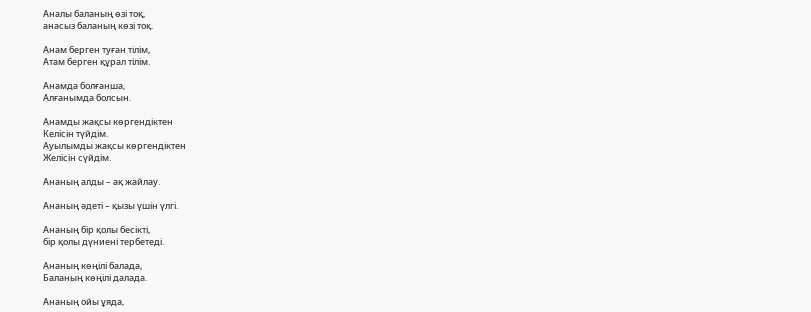Аналы баланың өзі тоқ,
анасыз баланың көзі тоқ.

Анам берген туған тілім,
Атам берген құрал тілім.

Анамда болғанша,
Алғанымда болсын.

Анамды жақсы көргендіктен
Келісін түйдім.
Ауылымды жақсы көргендіктен
Желісін сүйдім.

Ананың алды – ақ жайлау.

Ананың әдеті – қызы үшін үлгі.

Ананың бір қолы бесікті,
бір қолы дүниені тербетеді.

Ананың көңілі балада,
Баланың көңілі далада.

Ананың ойы ұяда,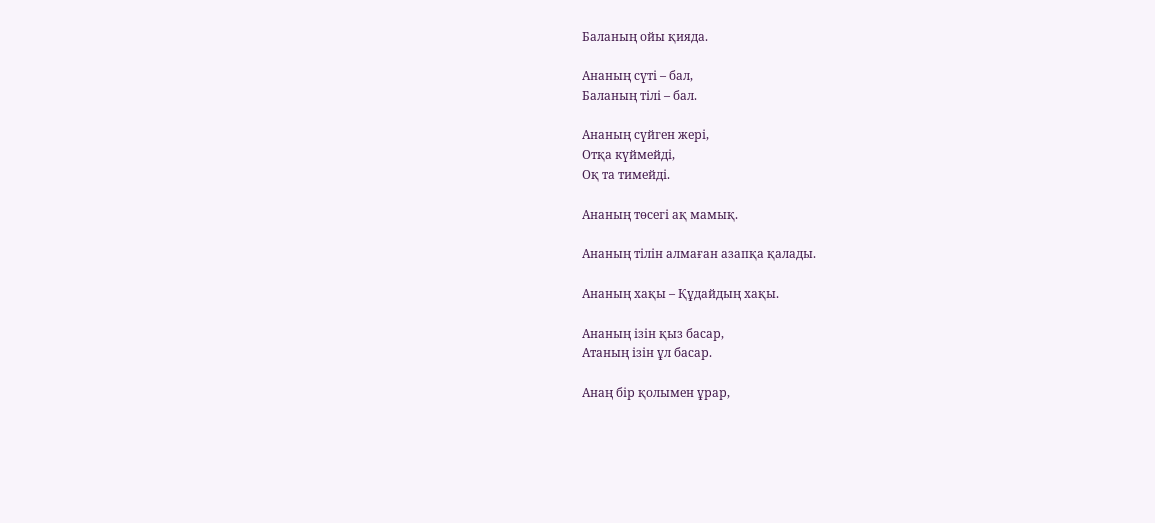Баланың ойы қияда.

Ананың сүті – бал,
Баланың тілі – бал.

Ананың сүйген жері,
Отқа күймейді,
Оқ та тимейді.

Ананың төсегі ақ мамық.

Ананың тілін алмаған азапқа қалады.

Ананың хақы – Құдайдың хақы.

Ананың ізін қыз басар,
Атаның ізін ұл басар.

Анаң бір қолымен ұрар,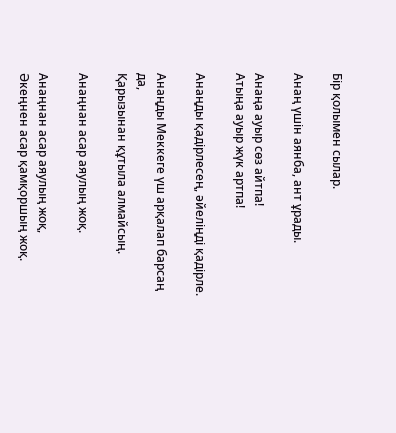Бір қолымен сылар.

Анаң үшін аянба, ант ұрады.

Анаңа ауыр сөз айтпа!
Атыңа ауыр жүк артпа!

Анаңды қадірлесең, әйеліңді қадірле.

Анаңды Меккеге үш арқалап барсаң да,
Қарызынан құтыла алмайсың.

Анаңнан асар аяулың жоқ.

Анаңнан асар аяулың жоқ,
Әкеңнен асар қамқоршың жоқ.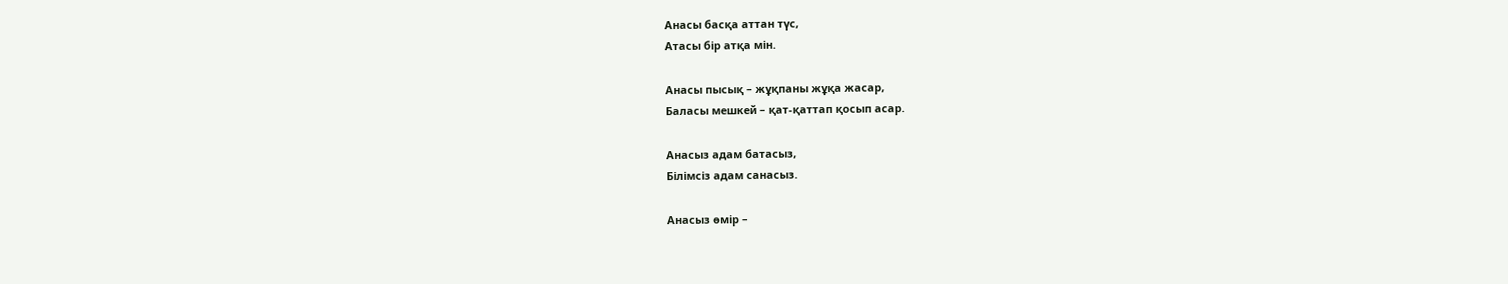Анасы басқа аттан түс,
Атасы бір атқа мін.

Анасы пысық – жұқпаны жұқа жасар,
Баласы мешкей – қат-қаттап қосып асар.

Анасыз адам батасыз,
Білімсіз адам санасыз.

Анасыз өмір –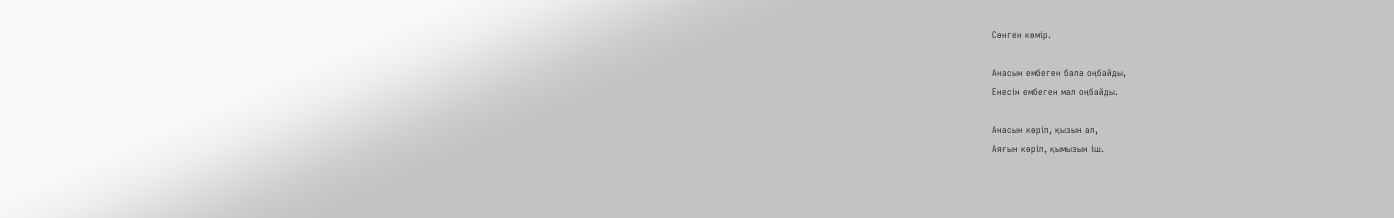Сөнген көмір.

Анасын ембеген бала оңбайды,
Енесін ембеген мал оңбайды.

Анасын көріп, қызын ал,
Аяғын көріп, қымызын іш.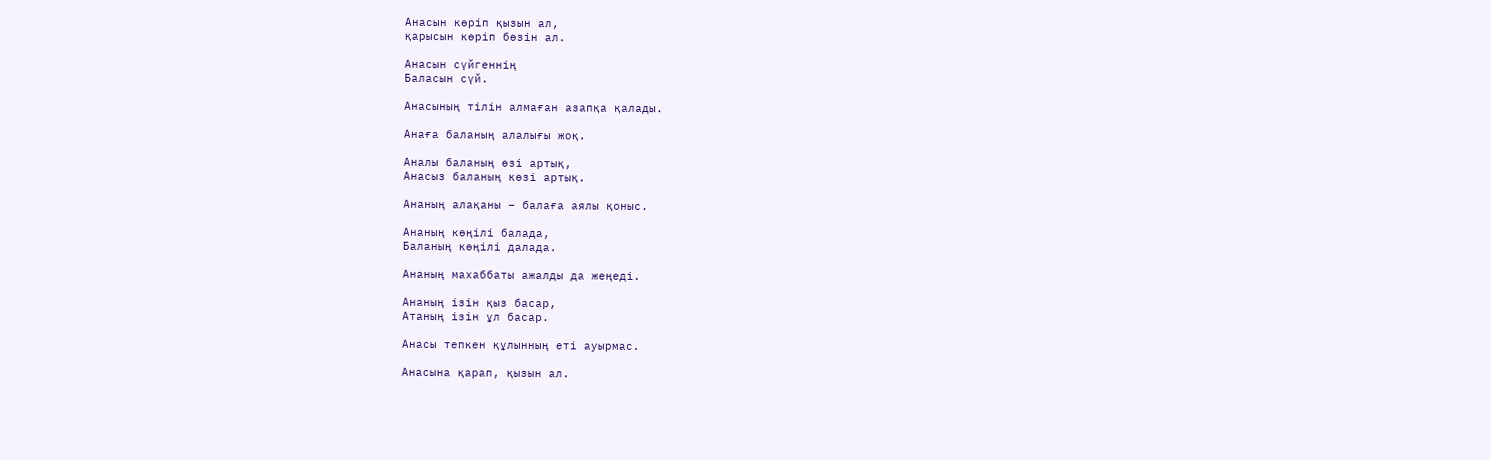Анасын көріп қызын ал,
қарысын көріп бөзін ал.

Анасын сүйгеннің
Баласын сүй.

Анасының тілін алмаған азапқа қалады.

Анаға баланың алалығы жоқ.

Аналы баланың өзі артық,
Анасыз баланың көзі артық.

Ананың алақаны – балаға аялы қоныс.

Ананың көңілі балада,
Баланың көңілі далада.

Ананың махаббаты ажалды да жеңеді.

Ананың ізін қыз басар,
Атаның ізін ұл басар.

Анасы тепкен құлынның еті ауырмас.

Анасына қарап, қызын ал.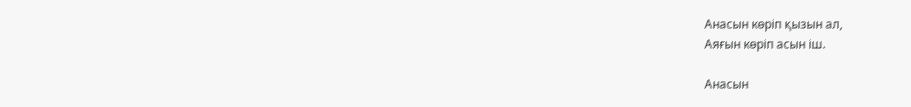Анасын көріп қызын ал,
Аяғын көріп асын іш.

Анасын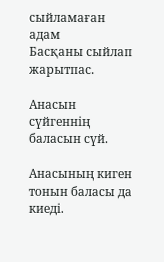сыйламаған адам
Басқаны сыйлап жарытпас.

Анасын сүйгеннің баласын сүй.

Анасының киген тонын баласы да киеді.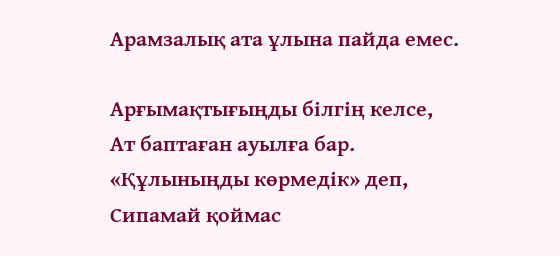Арамзалық ата ұлына пайда емес.

Арғымақтығыңды білгің келсе,
Ат баптаған ауылға бар.
«Құлыныңды көрмедік» деп,
Сипамай қоймас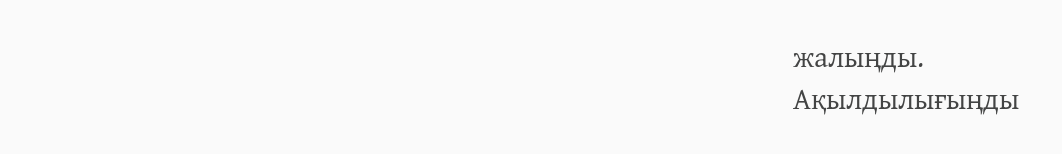жалыңды.
Ақылдылығыңды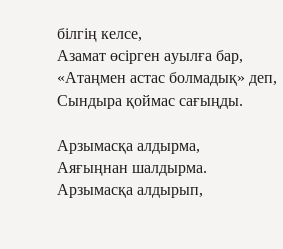білгің келсе,
Азамат өсірген ауылға бар,
«Атаңмен астас болмадық» деп,
Сындыра қоймас сағыңды.

Арзымасқа алдырма,
Аяғыңнан шалдырма.
Арзымасқа алдырып,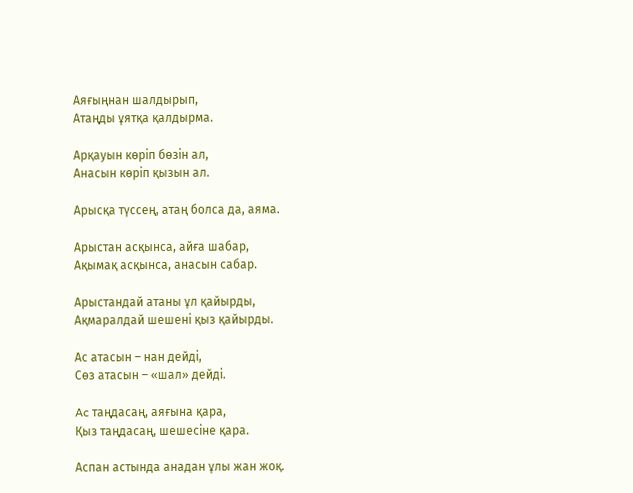Аяғыңнан шалдырып,
Атаңды ұятқа қалдырма.

Арқауын көріп бөзін ал,
Анасын көріп қызын ал.

Арысқа түссең, атаң болса да, аяма.

Арыстан асқынса, айға шабар,
Ақымақ асқынса, анасын сабар.

Арыстандай атаны ұл қайырды,
Ақмаралдай шешені қыз қайырды.

Ас атасын – нан дейді,
Сөз атасын – «шал» дейді.

Ac таңдасаң, аяғына қара,
Қыз таңдасаң, шешесіне қара.

Аспан астында анадан ұлы жан жоқ.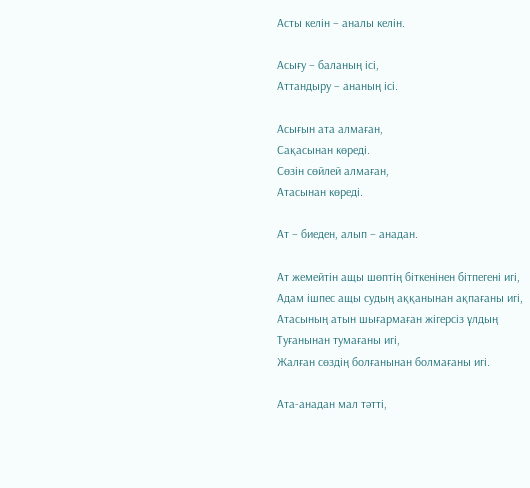Асты келін – аналы келін.

Асығу – баланың ісі,
Аттандыру – ананың ісі.

Асығын ата алмаған,
Сақасынан көреді.
Сөзін сөйлей алмаған,
Атасынан көреді.

Ат – биеден, алып – анадан.

Ат жемейтін ащы шөптің біткенінен бітпегені игі,
Адам ішпес ащы судың аққанынан ақпағаны игі,
Атасының атын шығармаған жігерсіз ұлдың
Туғанынан тумағаны игі,
Жалған сөздің болғанынан болмағаны игі.

Ата-анадан мал тәтті,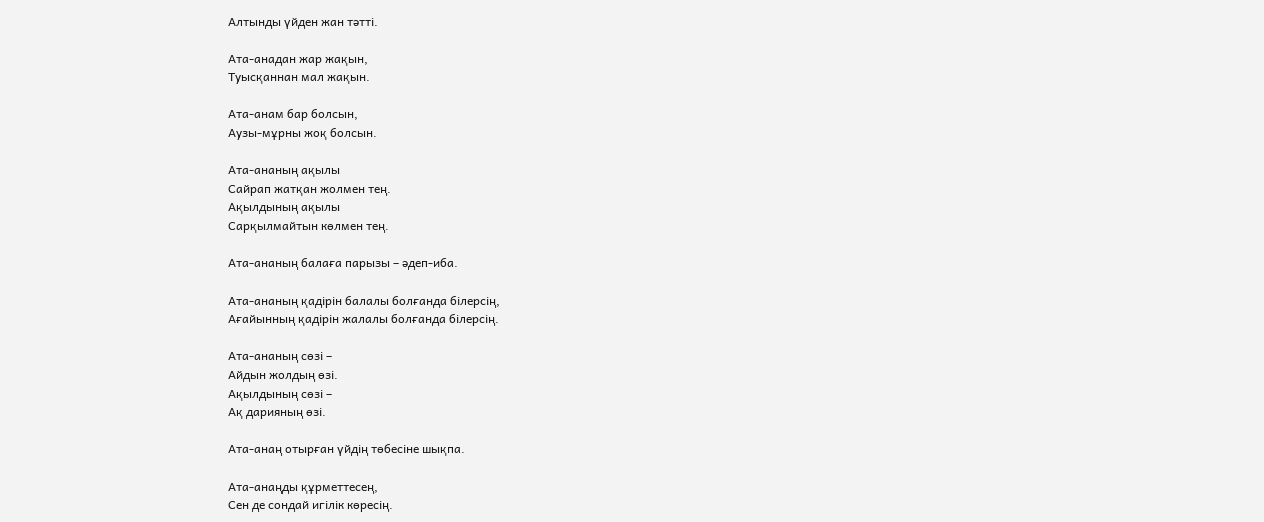Алтынды үйден жан тәтті.

Ата-анадан жар жақын,
Туысқаннан мал жақын.

Ата-анам бар болсын,
Аузы-мұрны жоқ болсын.

Ата-ананың ақылы
Сайрап жатқан жолмен тең.
Ақылдының ақылы
Сарқылмайтын көлмен тең.

Ата-ананың балаға парызы – әдеп-иба.

Ата-ананың қадірін балалы болғанда білерсің,
Ағайынның қадірін жалалы болғанда білерсің.

Ата-ананың сөзі –
Айдын жолдың өзі.
Ақылдының сөзі –
Ақ дарияның өзі.

Ата-анаң отырған үйдің төбесіне шықпа.

Ата-анаңды құрметтесең,
Сен де сондай игілік көресің.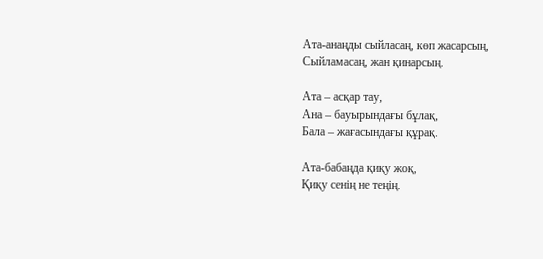Ата-анаңды сыйласаң, көп жасарсың,
Сыйламасаң, жан қинарсың.

Ата – асқар тау,
Ана – бауырындағы бұлақ,
Бала – жағасындағы құрақ.

Ата-бабаңда қиқу жоқ,
Қиқу сенің не теңің.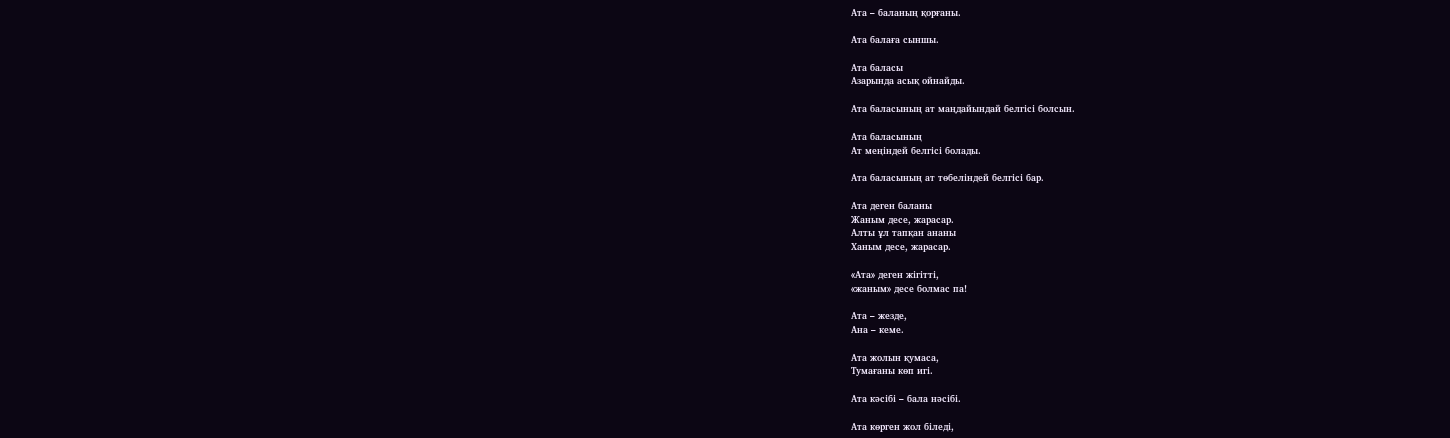Ата – баланың қорғаны.

Ата балаға сыншы.

Ата баласы
Азарында асық ойнайды.

Ата баласының ат маңдайындай белгісі болсын.

Ата баласының
Ат меңіндей белгісі болады.

Ата баласының ат төбеліндей белгісі бар.

Ата деген баланы
Жаным десе, жарасар.
Алты ұл тапқан ананы
Ханым десе, жарасар.

«Ата» деген жігітті,
«жаным» десе болмас па!

Ата – жезде,
Ана – кеме.

Ата жолын қумаса,
Тумағаны көп игі.

Ата кәсібі – бала нәсібі.

Ата көрген жол біледі,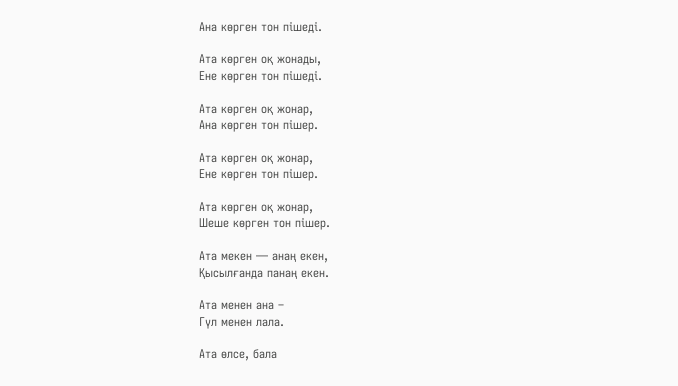Ана көрген тон пішеді.

Ата көрген оқ жонады,
Ене көрген тон пішеді.

Ата көрген оқ жонар,
Ана көрген тон пішер.

Ата көрген оқ жонар,
Ене көрген тон пішер.

Ата көрген оқ жонар,
Шеше көрген тон пішер.

Ата мекен — анаң екен,
Қысылғанда панаң екен.

Ата менен ана –
Гүл менен лала.

Ата өлсе, бала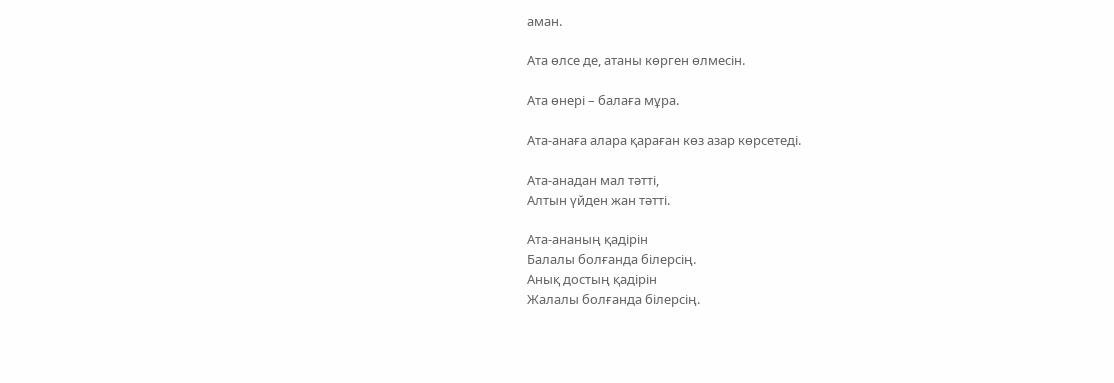аман.

Ата өлсе де, атаны көрген өлмесін.

Ата өнері – балаға мұра.

Ата-анаға алара қараған көз азар көрсетеді.

Ата-анадан мал тәтті,
Алтын үйден жан тәтті.

Ата-ананың қадірін
Балалы болғанда білерсің.
Анық достың қадірін
Жалалы болғанда білерсің.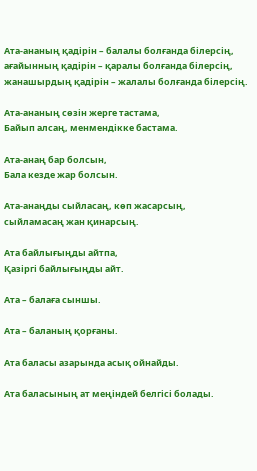Ата-ананың қадірін – балалы болғанда білерсің,
ағайынның қадірін – қаралы болғанда білерсің,
жанашырдың қадірін – жалалы болғанда білерсің.

Ата-ананың сөзін жерге тастама,
Байып алсаң, менмендікке бастама.

Ата-анаң бар болсын,
Бала кезде жар болсын.

Ата-анаңды сыйласаң, көп жасарсың,
сыйламасаң жан қинарсың.

Ата байлығыңды айтпа,
Қазіргі байлығыңды айт.

Ата – балаға сыншы.

Ата – баланың қорғаны.

Ата баласы азарында асық ойнайды.

Ата баласының ат меңіндей белгісі болады.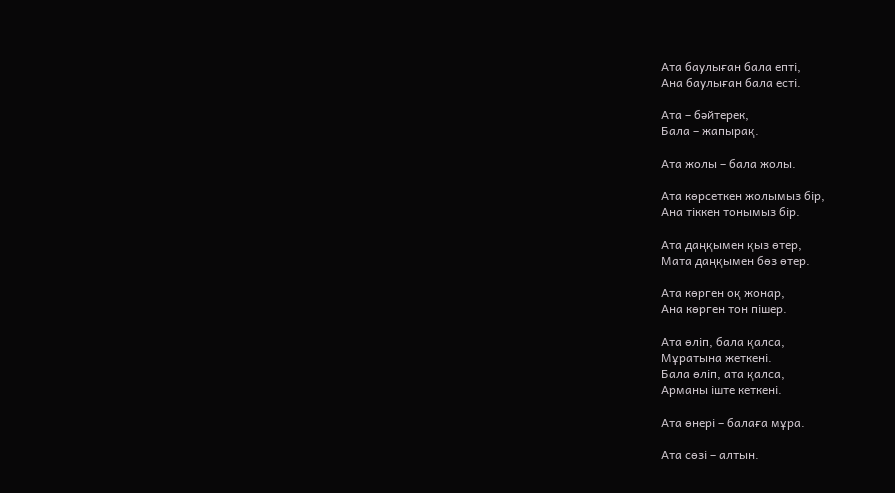Ата баулыған бала епті,
Ана баулыған бала есті.

Ата – бәйтерек,
Бала – жапырақ.

Ата жолы – бала жолы.

Ата көрсеткен жолымыз бір,
Ана тіккен тонымыз бір.

Ата даңқымен қыз өтер,
Мата даңқымен бөз өтер.

Ата көрген оқ жонар,
Ана көрген тон пішер.

Ата өліп, бала қалса,
Мұратына жеткені.
Бала өліп, ата қалса,
Арманы іште кеткені.

Ата өнері – балаға мұра.

Ата сөзі – алтын.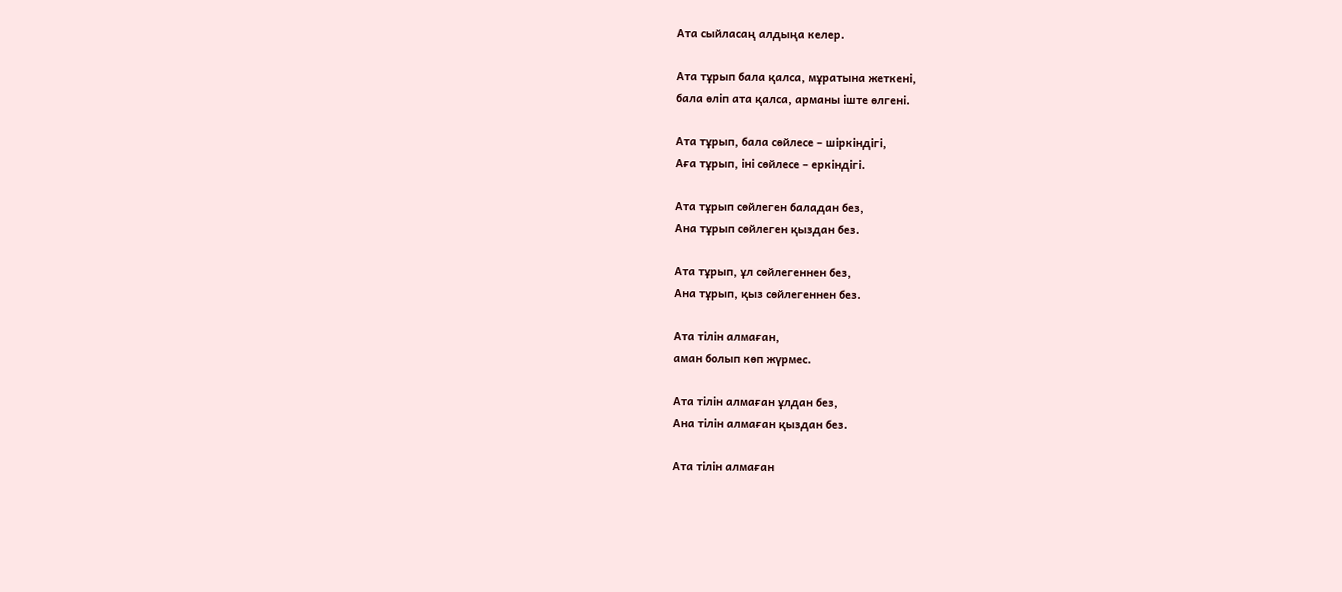Ата сыйласаң алдыңа келер.

Ата тұрып бала қалса, мұратына жеткені,
бала өліп ата қалса, арманы іште өлгені.

Ата тұрып, бала сөйлесе – шіркіндігі,
Аға тұрып, іні сөйлесе – еркіндігі.

Ата тұрып сөйлеген баладан без,
Ана тұрып сөйлеген қыздан без.

Ата тұрып, ұл сөйлегеннен без,
Ана тұрып, қыз сөйлегеннен без.

Ата тілін алмаған,
аман болып көп жүрмес.

Ата тілін алмаған ұлдан без,
Ана тілін алмаған қыздан без.

Ата тілін алмаған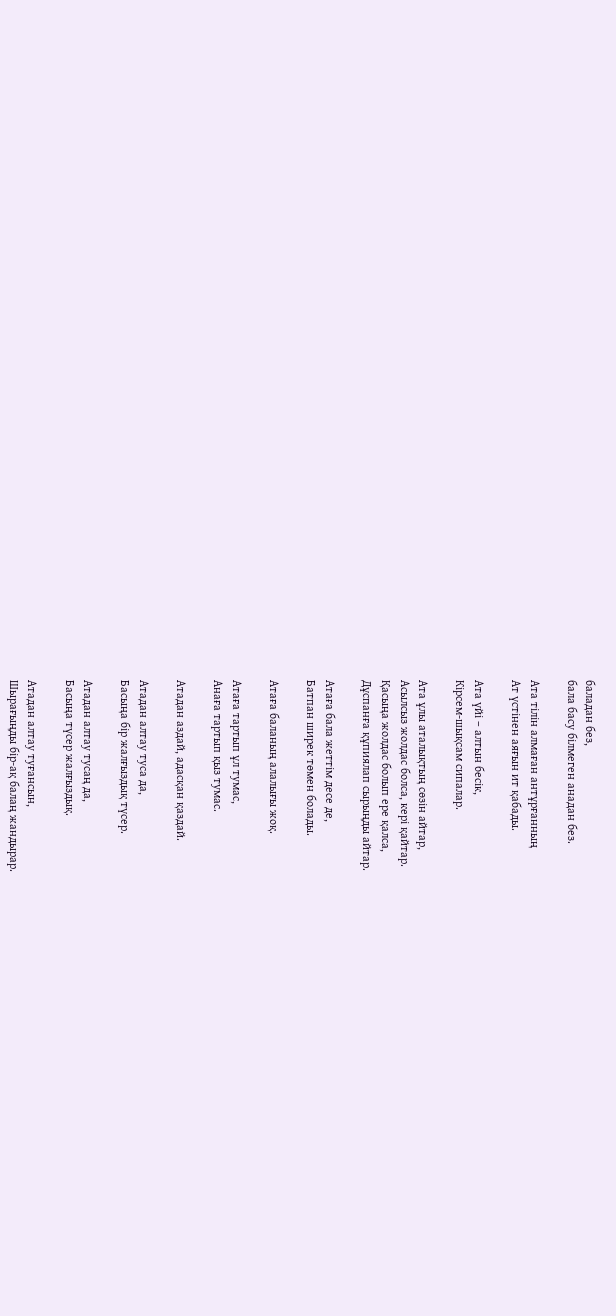баладан без,
бала басу білмеген анадан без.

Ата тілін алмаған антұрғанның
Ат үстінен аяғын ит қабады.

Ата үйі – алтын бесік,
Кірсем-шықсам сипалар.

Ата ұлы аталықтың сөзін айтар,
Асылсыз жолдас болса, кері қайтар.
Қасыңа жолдас болып ере қалса,
Дұспанға құпиялап сырыңды айтар.

Атаға бала жеттім десе де,
Батпан ширек төмен болады.

Атаға баланың алалығы жоқ.

Атаға тартып ұл тумас,
Анаға тартып қыз тумас.

Атадан аздай, адасқан қаздай.

Атадан алтау туса да,
Басыңа бір жалғыздық түсер.

Атадан алтау тусаң да,
Басыңа түсер жалғыздық.

Атадан алтау туғансын,
Шырағыңды бір-ақ балаң жандырар.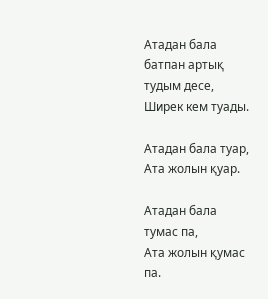Атадан бала батпан артық тудым десе,
Ширек кем туады.

Атадан бала туар,
Ата жолын қуар.

Атадан бала тумас па,
Ата жолын қумас па.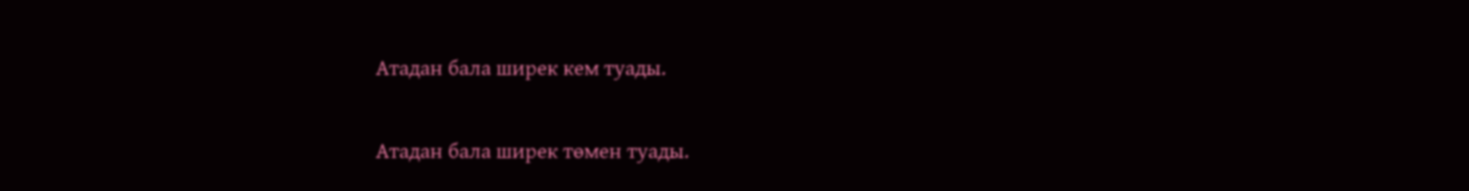Атадан бала ширек кем туады.

Атадан бала ширек төмен туады.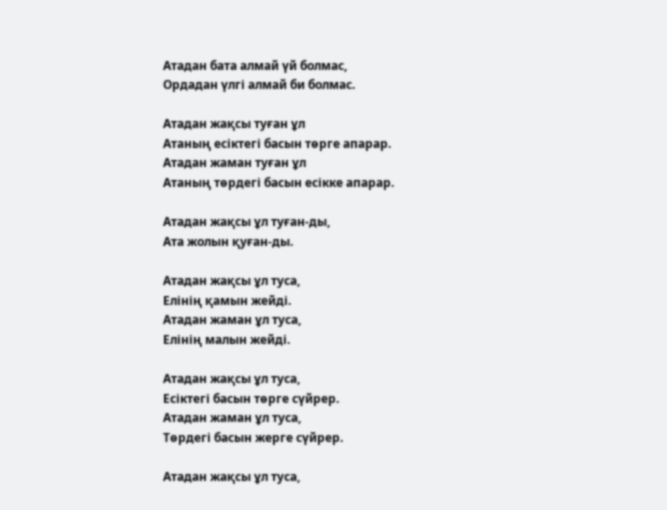Атадан бата алмай үй болмас,
Ордадан үлгі алмай би болмас.

Атадан жақсы туған ұл
Атаның есіктегі басын төрге апарар.
Атадан жаман туған ұл
Атаның төрдегі басын есікке апарар.

Атадан жақсы ұл туған-ды,
Ата жолын қуған-ды.

Атадан жақсы ұл туса,
Елінің қамын жейді.
Атадан жаман ұл туса,
Елінің малын жейді.

Атадан жақсы ұл туса,
Есіктегі басын төрге сүйрер.
Атадан жаман ұл туса,
Төрдегі басын жерге сүйрер.

Атадан жақсы ұл туса,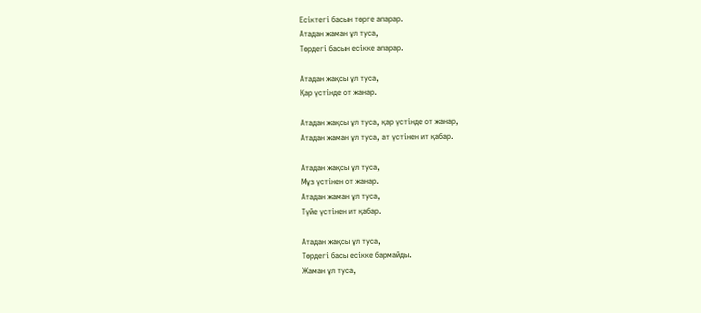Есіктегі басын төрге апарар.
Атадан жаман ұл туса,
Төрдегі басын есікке апарар.

Атадан жақсы ұл туса,
Қар үстінде от жанар.

Атадан жақсы ұл туса, қар үстінде от жанар,
Атадан жаман ұл туса, ат үстінен ит қабар.

Атадан жақсы ұл туса,
Мұз үстінен от жанар.
Атадан жаман ұл туса,
Түйе үстінен ит қабар.

Атадан жақсы ұл туса,
Төрдегі басы есікке бармайды.
Жаман ұл туса,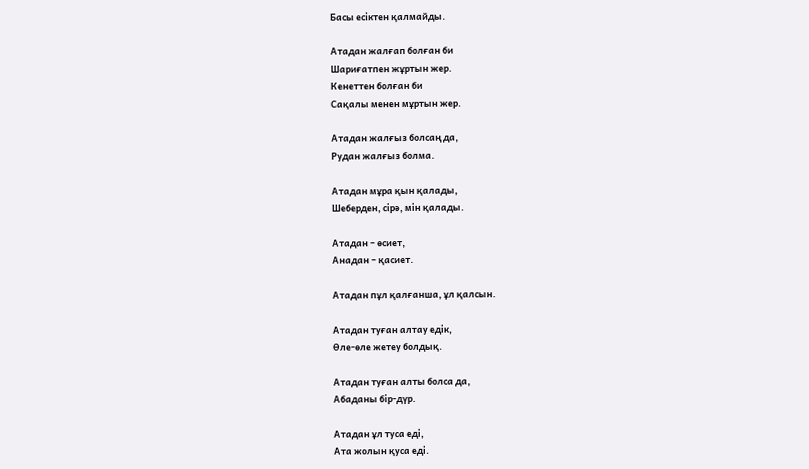Басы есіктен қалмайды.

Атадан жалғап болған би
Шариғатпен жұртын жер.
Кенеттен болған би
Сақалы менен мұртын жер.

Атадан жалғыз болсаң да,
Рудан жалғыз болма.

Атадан мұра қын қалады,
Шеберден, сірә, мін қалады.

Атадан – өсиет,
Анадан – қасиет.

Атадан пұл қалғанша, ұл қалсын.

Атадан туған алтау едік,
Өле-өле жетеу болдық.

Атадан туған алты болса да,
Абаданы бір-дүр.

Атадан ұл туса еді,
Ата жолын қуса еді.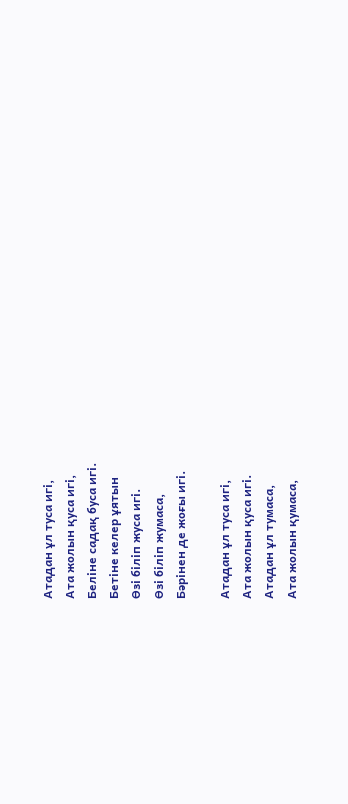Атадан ұл туса игі,
Ата жолын қуса игі,
Беліне садақ буса игі.
Бетіне келер ұятын
Өзі біліп жуса игі.
Өзі біліп жумаса,
Бәрінен де жоғы игі.

Атадан ұл туса игі,
Ата жолын қуса игі.
Атадан ұл тумаса,
Ата жолын қумаса,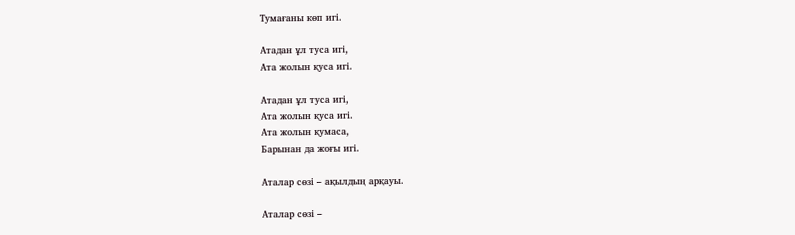Тумағаны көп игі.

Атадан ұл туса игі,
Ата жолын қуса игі.

Атадан ұл туса игі,
Ата жолын қуса игі.
Ата жолын қумаса,
Барынан да жоғы игі.

Аталар сөзі – ақылдың арқауы.

Аталар сөзі –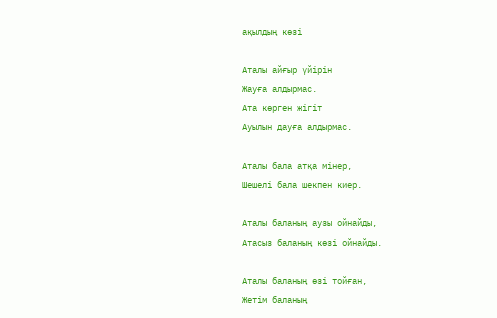ақылдың көзі

Аталы айғыр үйірін
Жауға алдырмас.
Ата көрген жігіт
Ауылын дауға алдырмас.

Аталы бала атқа мінер,
Шешелі бала шекпен киер.

Аталы баланың аузы ойнайды,
Атасыз баланың көзі ойнайды.

Аталы баланың өзі тойған,
Жетім баланың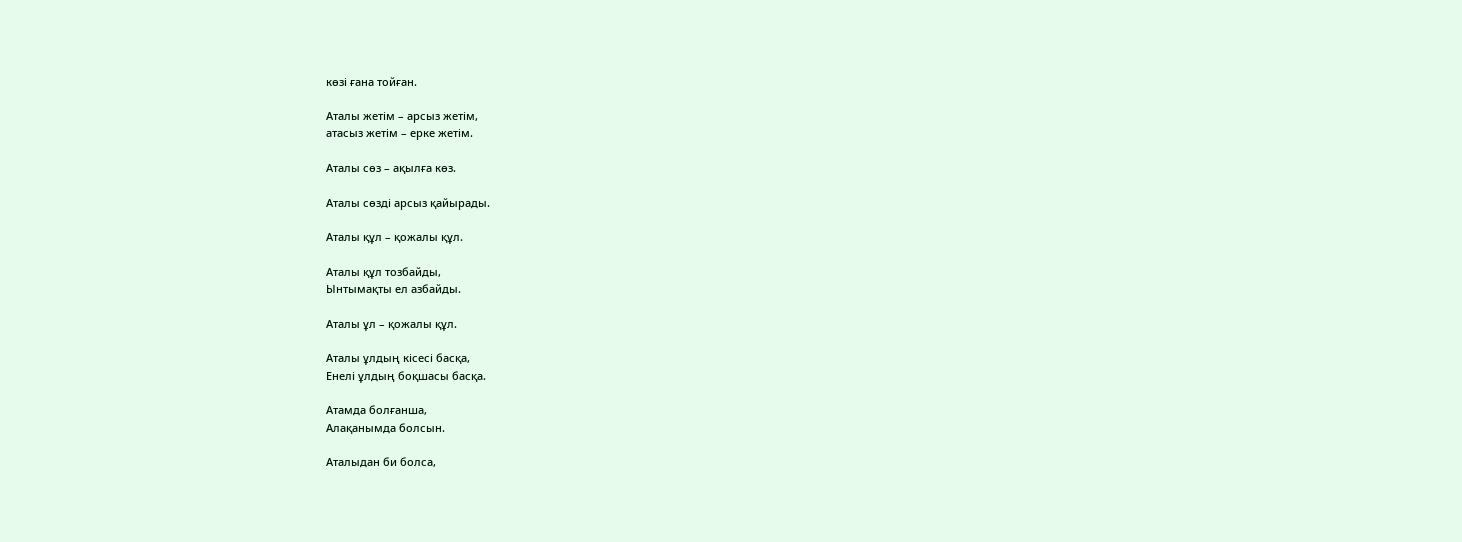көзі ғана тойған.

Аталы жетім – арсыз жетім,
атасыз жетім – ерке жетім.

Аталы сөз – ақылға көз.

Аталы сөзді арсыз қайырады.

Аталы құл – қожалы құл.

Аталы құл тозбайды,
Ынтымақты ел азбайды.

Аталы ұл – қожалы құл.

Аталы ұлдың кісесі басқа,
Енелі ұлдың боқшасы басқа.

Атамда болғанша,
Алақанымда болсын.

Аталыдан би болса,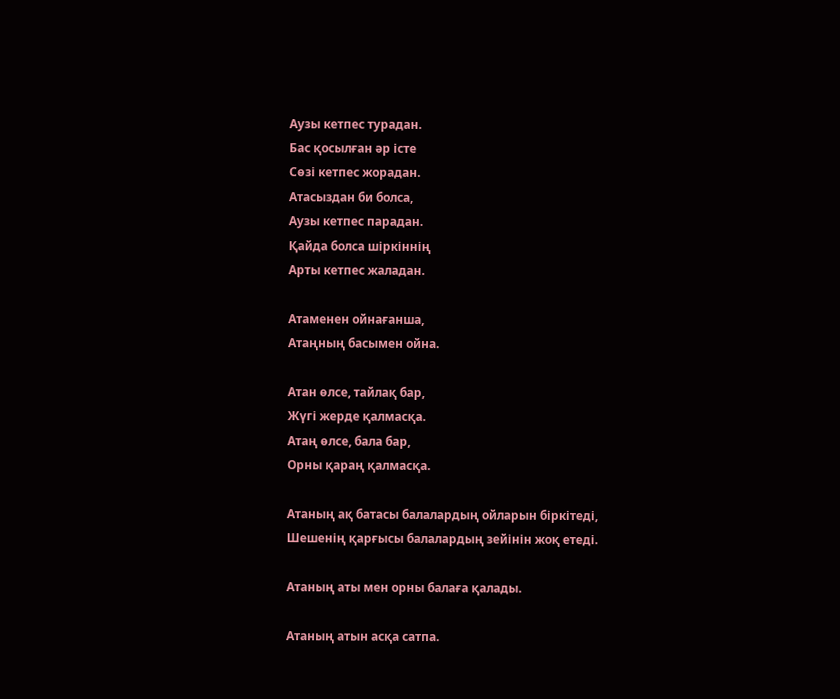Аузы кетпес турадан.
Бас қосылған әр істе
Сөзі кетпес жорадан.
Атасыздан би болса,
Аузы кетпес парадан.
Қайда болса шіркіннің
Арты кетпес жаладан.

Атаменен ойнағанша,
Атаңның басымен ойна.

Атан өлсе, тайлақ бар,
Жүгі жерде қалмасқа.
Атаң өлсе, бала бар,
Орны қараң қалмасқа.

Атаның ақ батасы балалардың ойларын біркітеді,
Шешенің қарғысы балалардың зейінін жоқ етеді.

Атаның аты мен орны балаға қалады.

Атаның атын асқа сатпа.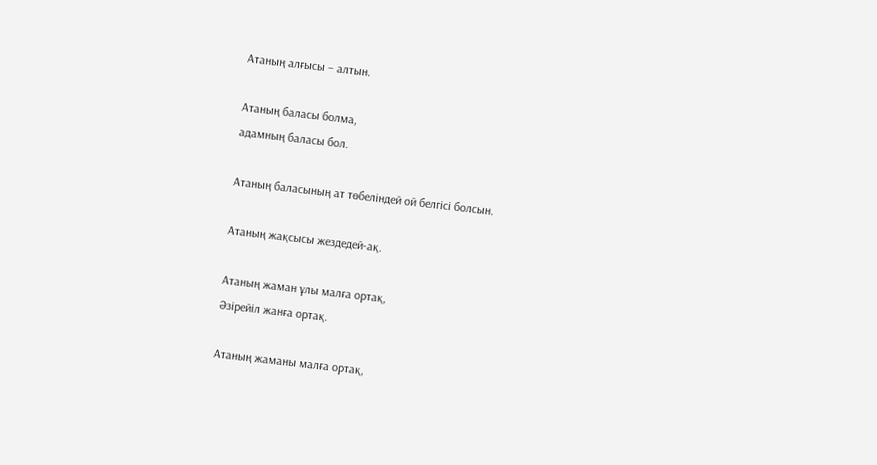Атаның алғысы – алтын.

Атаның баласы болма,
адамның баласы бол.

Атаның баласының ат төбеліндей ой белгісі болсын.

Атаның жақсысы жездедей-ақ.

Атаның жаман ұлы малға ортақ,
Әзірейіл жанға ортақ.

Атаның жаманы малға ортақ,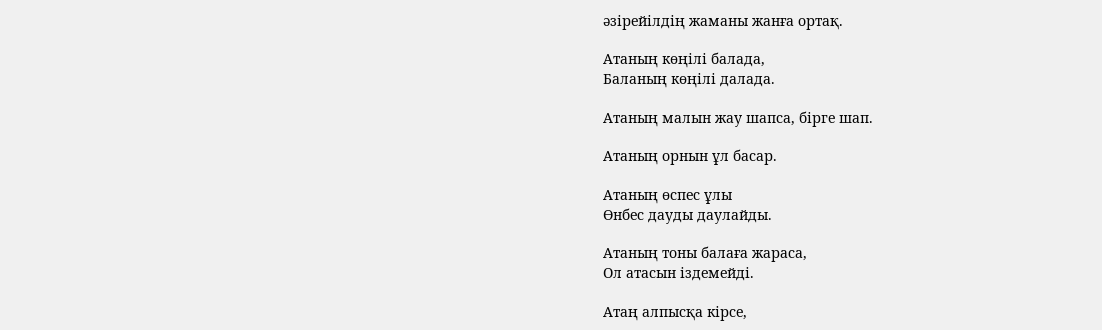әзірейілдің жаманы жанға ортақ.

Атаның көңілі балада,
Баланың көңілі далада.

Атаның малын жау шапса, бірге шап.

Атаның орнын ұл басар.

Атаның өспес ұлы
Өнбес дауды даулайды.

Атаның тоны балаға жараса,
Ол атасын іздемейді.

Атаң алпысқа кірсе,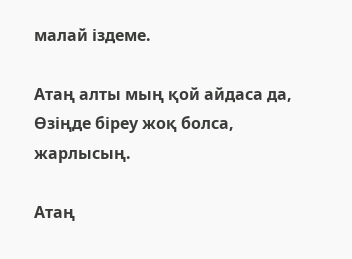малай іздеме.

Атаң алты мың қой айдаса да,
Өзіңде біреу жоқ болса, жарлысың.

Атаң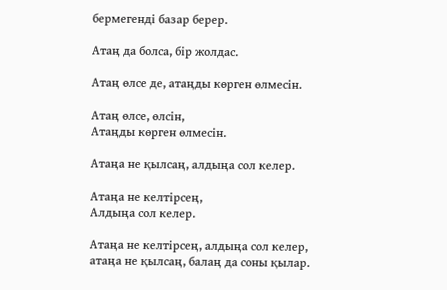бермегенді базар берер.

Атаң да болса, бір жолдас.

Атаң өлсе де, атаңды көрген өлмесін.

Атаң өлсе, өлсін,
Атаңды көрген өлмесін.

Атаңа не қылсаң, алдыңа сол келер.

Атаңа не келтірсең,
Алдыңа сол келер.

Атаңа не келтірсең, алдыңа сол келер,
атаңа не қылсаң, балаң да соны қылар.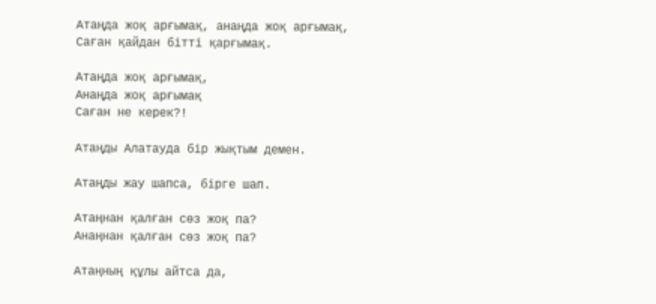Атаңда жоқ арғымақ, анаңда жоқ арғымақ,
Саған қайдан бітті қарғымақ.

Атаңда жоқ арғымақ,
Анаңда жоқ арғымақ
Саған не керек?!

Атаңды Алатауда бір жықтым демен.

Атаңды жау шапса, бірге шап.

Атаңнан қалған сөз жоқ па?
Анаңнан қалған сөз жоқ па?

Атаңның құлы айтса да,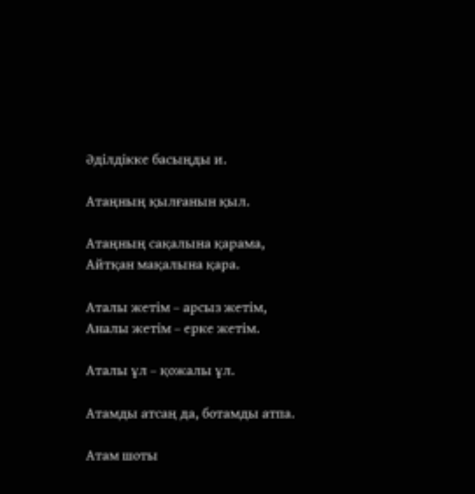Әділдікке басыңды и.

Атаңның қылғанын қыл.

Атаңның сақалына қарама,
Айтқан мақалына қара.

Аталы жетім – арсыз жетім,
Аналы жетім – ерке жетім.

Аталы ұл – қожалы ұл.

Атамды атсаң да, ботамды атпа.

Атам шоты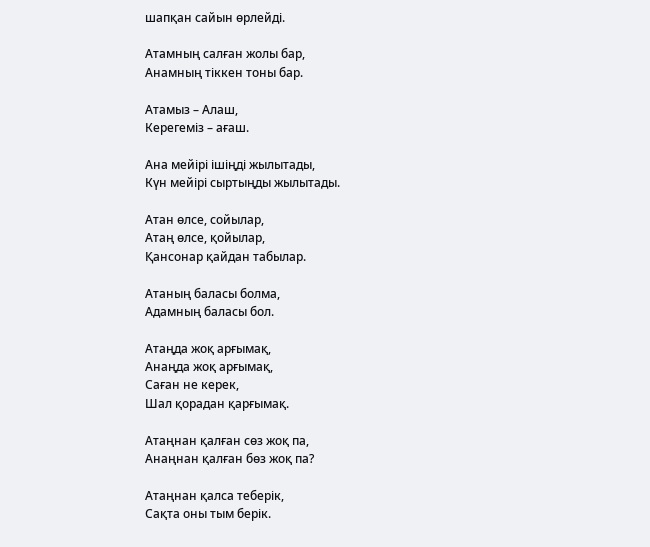шапқан сайын өрлейді.

Атамның салған жолы бар,
Анамның тіккен тоны бар.

Атамыз – Алаш,
Керегеміз – ағаш.

Ана мейірі ішіңді жылытады,
Күн мейірі сыртыңды жылытады.

Атан өлсе, сойылар,
Атаң өлсе, қойылар,
Қансонар қайдан табылар.

Атаның баласы болма,
Адамның баласы бол.

Атаңда жоқ арғымақ,
Анаңда жоқ арғымақ,
Саған не керек,
Шал қорадан қарғымақ.

Атаңнан қалған сөз жоқ па,
Анаңнан қалған бөз жоқ па?

Атаңнан қалса теберік,
Сақта оны тым берік.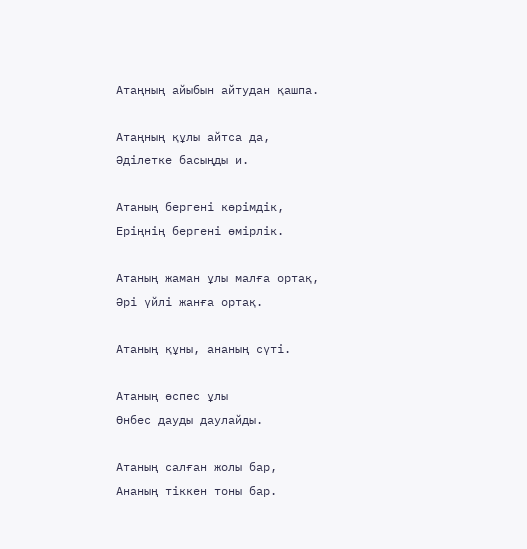Атаңның айыбын айтудан қашпа.

Атаңның құлы айтса да,
Әділетке басыңды и.

Атаның бергені көрімдік,
Еріңнің бергені өмірлік.

Атаның жаман ұлы малға ортақ,
Әрі үйлі жанға ортақ.

Атаның құны, ананың сүті.

Атаның өспес ұлы
Өнбес дауды даулайды.

Атаның салған жолы бар,
Ананың тіккен тоны бар.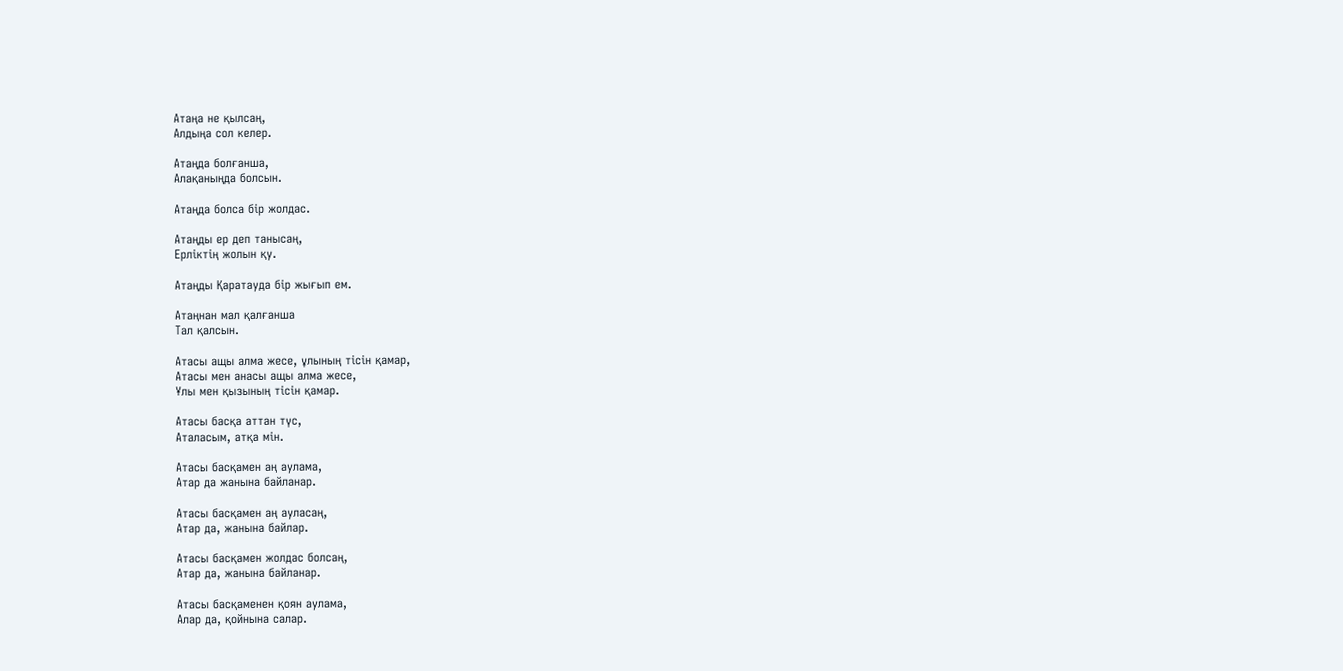Атаңа не қылсаң,
Алдыңа сол келер.

Атаңда болғанша,
Алақаныңда болсын.

Атаңда болса бір жолдас.

Атаңды ер деп танысаң,
Ерліктің жолын қу.

Атаңды Қаратауда бір жығып ем.

Атаңнан мал қалғанша
Тал қалсын.

Атасы ащы алма жесе, ұлының тісін қамар,
Атасы мен анасы ащы алма жесе,
Ұлы мен қызының тісін қамар.

Атасы басқа аттан түс,
Аталасым, атқа мін.

Атасы басқамен аң аулама,
Атар да жанына байланар.

Атасы басқамен аң ауласаң,
Атар да, жанына байлар.

Атасы басқамен жолдас болсаң,
Атар да, жанына байланар.

Атасы басқаменен қоян аулама,
Алар да, қойнына салар.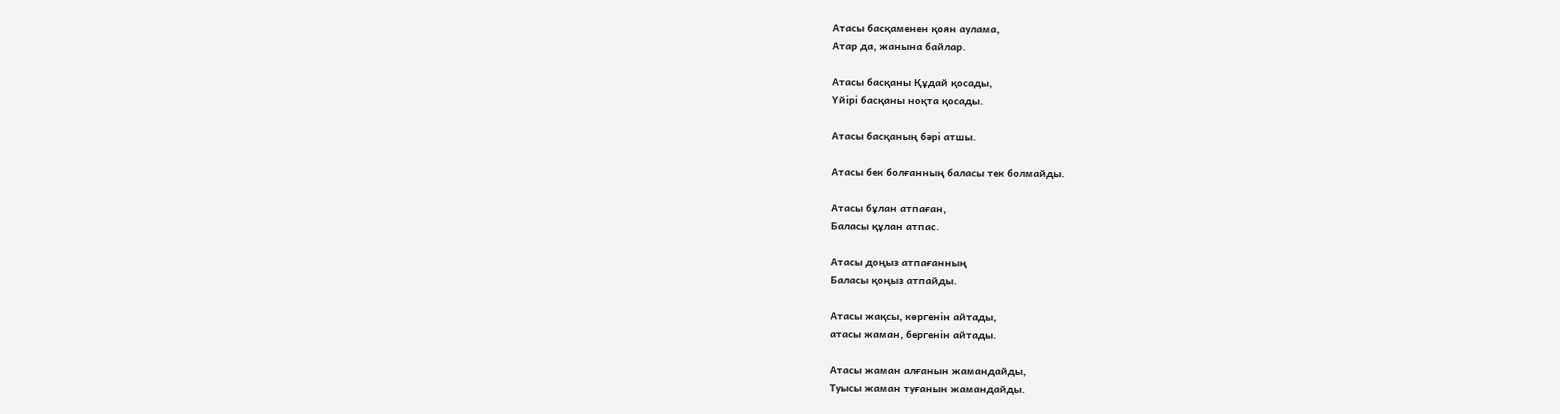Атасы басқаменен қоян аулама,
Атар да, жанына байлар.

Атасы басқаны Құдай қосады,
Үйірі басқаны ноқта қосады.

Атасы басқаның бәрі атшы.

Атасы бек болғанның баласы тек болмайды.

Атасы бұлан атпаған,
Баласы құлан атпас.

Атасы доңыз атпағанның
Баласы қоңыз атпайды.

Атасы жақсы, көргенін айтады,
атасы жаман, бергенін айтады.

Атасы жаман алғанын жамандайды,
Туысы жаман туғанын жамандайды.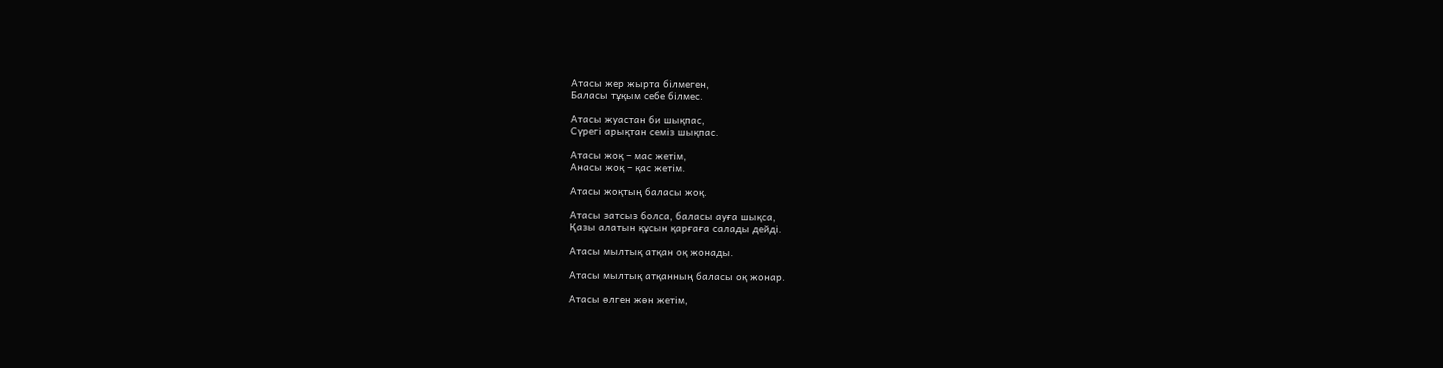Атасы жер жырта білмеген,
Баласы тұқым себе білмес.

Атасы жуастан би шықпас,
Сүрегі арықтан семіз шықпас.

Атасы жоқ – мас жетім,
Анасы жоқ – қас жетім.

Атасы жоқтың баласы жоқ.

Атасы затсыз болса, баласы ауға шықса,
Қазы алатын құсын қарғаға салады дейді.

Атасы мылтық атқан оқ жонады.

Атасы мылтық атқанның баласы оқ жонар.

Атасы өлген жөн жетім,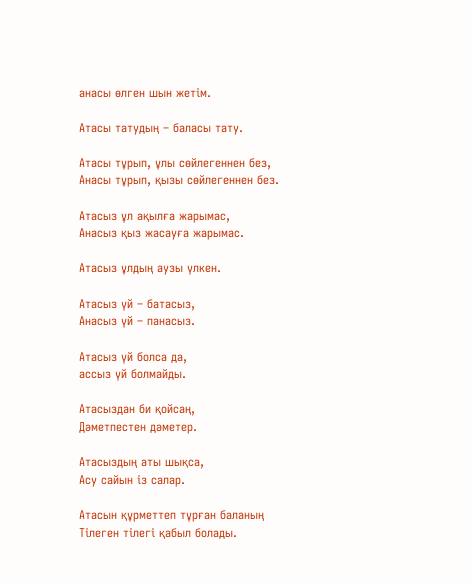анасы өлген шын жетім.

Атасы татудың – баласы тату.

Атасы тұрып, ұлы сөйлегеннен без,
Анасы тұрып, қызы сөйлегеннен без.

Атасыз ұл ақылға жарымас,
Анасыз қыз жасауға жарымас.

Атасыз ұлдың аузы үлкен.

Атасыз үй – батасыз,
Анасыз үй – панасыз.

Атасыз үй болса да,
ассыз үй болмайды.

Атасыздан би қойсаң,
Дәметпестен дәметер.

Атасыздың аты шықса,
Асу сайын із салар.

Атасын құрметтеп тұрған баланың
Тілеген тілегі қабыл болады.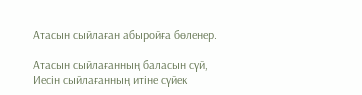Атасын сыйлаған абыройға бөленер.

Атасын сыйлағанның баласын сүй,
Иесін сыйлағанның итіне сүйек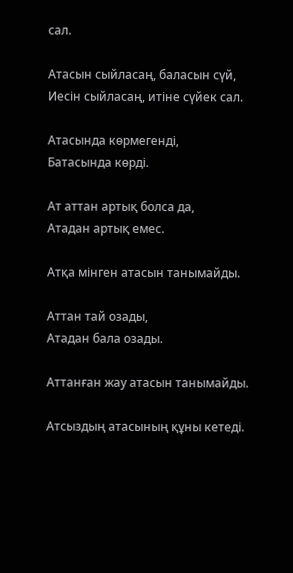сал.

Атасын сыйласаң, баласын сүй,
Иесін сыйласаң, итіне сүйек сал.

Атасында көрмегенді,
Батасында көрді.

Ат аттан артық болса да,
Атадан артық емес.

Атқа мінген атасын танымайды.

Аттан тай озады,
Атадан бала озады.

Аттанған жау атасын танымайды.

Атсыздың атасының құны кетеді.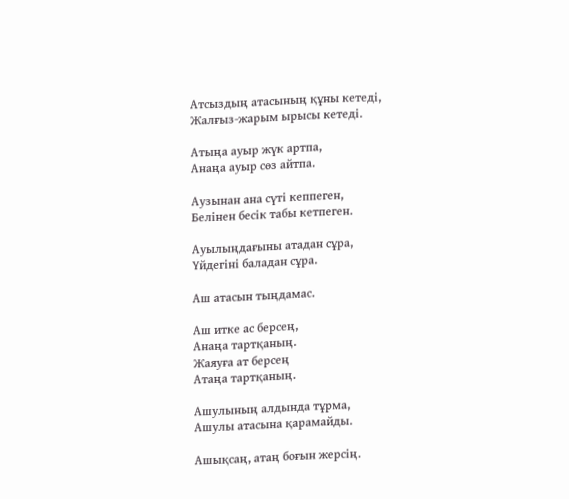Атсыздың атасының құны кетеді,
Жалғыз-жарым ырысы кетеді.

Атыңа ауыр жүк артпа,
Анаңа ауыр сөз айтпа.

Аузынан ана сүті кеппеген,
Белінен бесік табы кетпеген.

Ауылыңдағыны атадан сұра,
Үйдегіні баладан сұра.

Аш атасын тыңдамас.

Аш итке ас берсең,
Анаңа тартқаның.
Жаяуға ат берсең
Атаңа тартқаның.

Ашулының алдында тұрма,
Ашулы атасына қарамайды.

Ашықсаң, атаң боғын жерсің.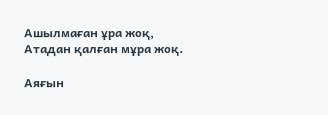Ашылмаған ұра жоқ,
Атадан қалған мұра жоқ.

Аяғын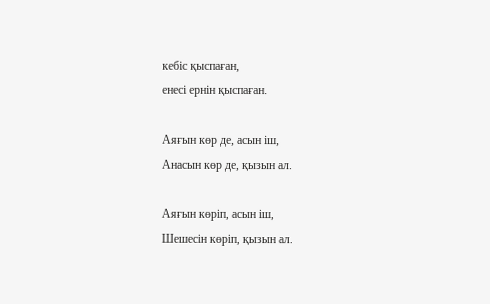кебіс қыспаған,
енесі ернін қыспаған.

Аяғын көр де, асын іш,
Анасын көр де, қызын ал.

Аяғын көріп, асын іш,
Шешесін көріп, қызын ал.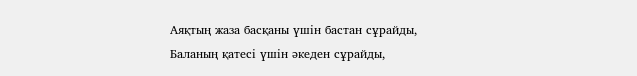Аяқтың жаза басқаны үшін бастан сұрайды,
Баланың қатесі үшін әкеден сұрайды,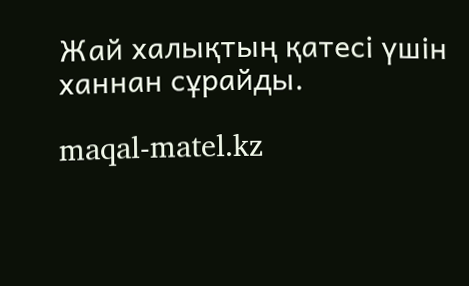Жай халықтың қатесі үшін ханнан сұрайды.

maqal-matel.kz